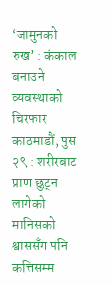‘जामुनको रुख’ : कंकाल बनाउने व्यवस्थाको चिरफार
काठमाडौं, पुस २९ : शरीरबाट प्राण छुट्न लागेको मानिसको श्वाससँग पनि कत्तिसम्म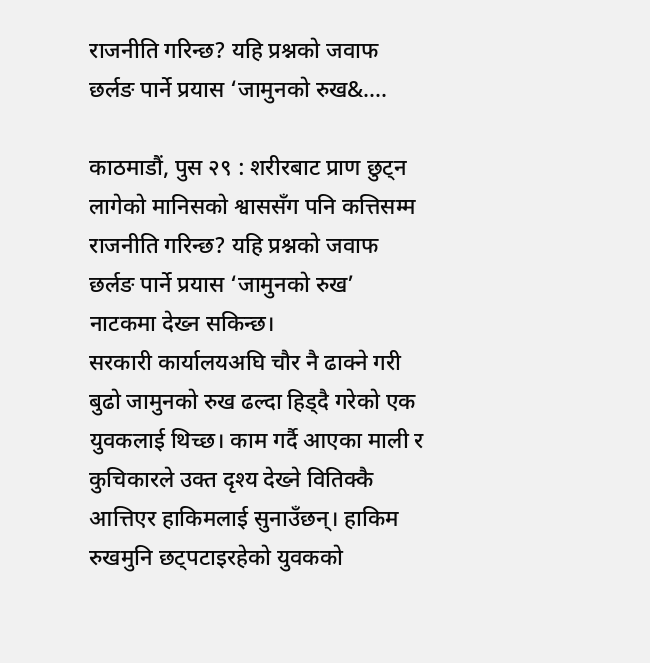राजनीति गरिन्छ? यहि प्रश्नको जवाफ छर्लङ पार्ने प्रयास ‘जामुनको रुख&....

काठमाडौं, पुस २९ : शरीरबाट प्राण छुट्न लागेको मानिसको श्वाससँग पनि कत्तिसम्म राजनीति गरिन्छ? यहि प्रश्नको जवाफ छर्लङ पार्ने प्रयास ‘जामुनको रुख’ नाटकमा देख्न सकिन्छ।
सरकारी कार्यालयअघि चौर नै ढाक्ने गरी बुढो जामुनको रुख ढल्दा हिड्दै गरेको एक युवकलाई थिच्छ। काम गर्दै आएका माली र कुचिकारले उक्त दृश्य देख्ने वितिक्कै आत्तिएर हाकिमलाई सुनाउँछन्। हाकिम रुखमुनि छट्पटाइरहेको युवकको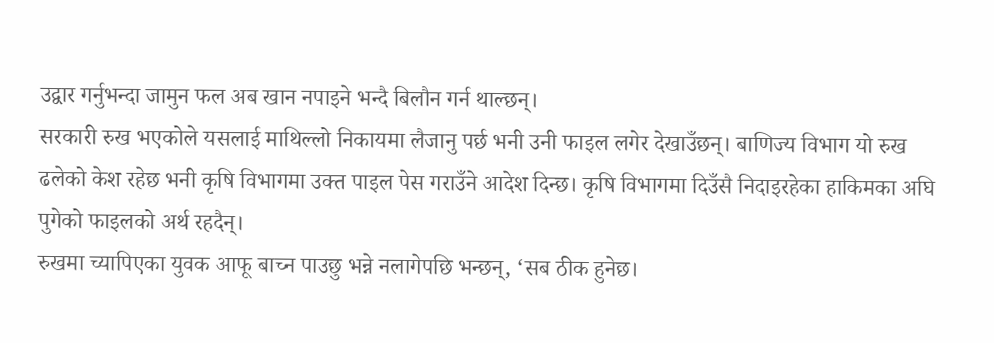उद्वार गर्नुभन्दा जामुन फल अब खान नपाइने भन्दै बिलौन गर्न थाल्छन्।
सरकारी रुख भएकोले यसलाई माथिल्लो निकायमा लैजानु पर्छ भनी उनी फाइल लगेर देखाउँछन्। बाणिज्य विभाग यो रुख ढलेको केश रहेछ भनी कृषि विभागमा उक्त पाइल पेस गराउँने आदेश दिन्छ। कृषि विभागमा दिउँसै निदाइरहेका हाकिमका अघि पुगेको फाइलको अर्थ रहदैन्।
रुखमा च्यापिएका युवक आफू बाच्न पाउछु भन्ने नलागेपछि भन्छन्, ‘सब ठीक हुनेछ।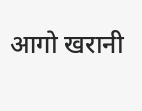आगो खरानी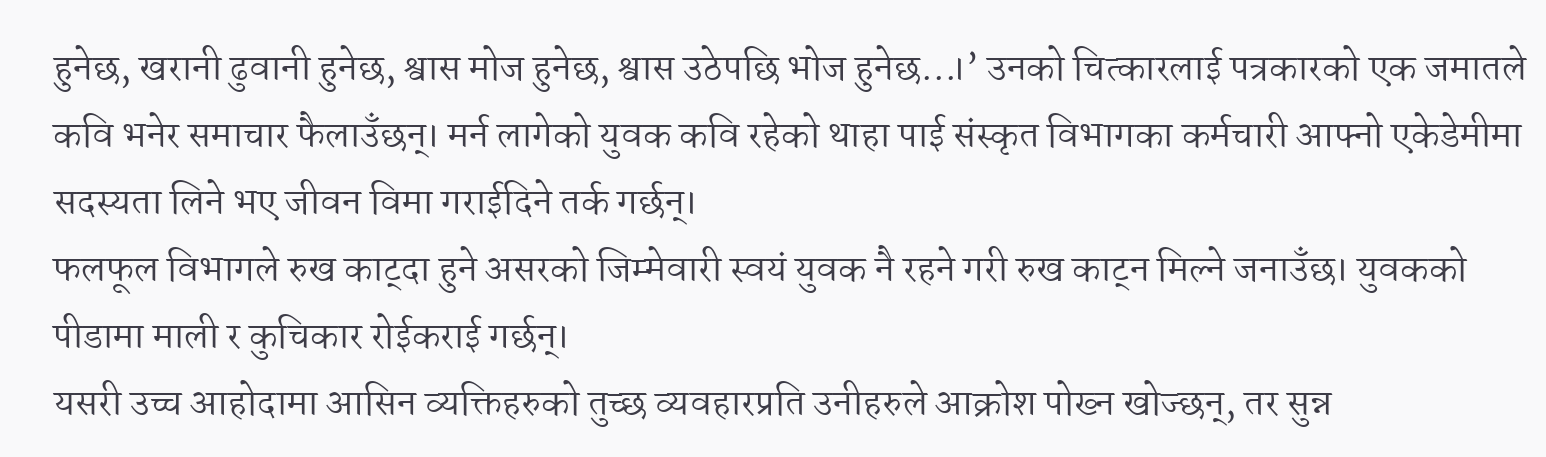हुनेछ, खरानी ढुवानी हुनेछ, श्वास मोज हुनेछ, श्वास उठेपछि भोज हुनेछ...।’ उनको चित्कारलाई पत्रकारको एक जमातले कवि भनेर समाचार फैलाउँछन्। मर्न लागेको युवक कवि रहेको थाहा पाई संस्कृत विभागका कर्मचारी आफ्नो एकेडेमीमा सदस्यता लिने भए जीवन विमा गराईदिने तर्क गर्छन्।
फलफूल विभागले रुख काट्दा हुने असरको जिम्मेवारी स्वयं युवक नै रहने गरी रुख काट्न मिल्ने जनाउँछ। युवकको पीडामा माली र कुचिकार रोईकराई गर्छन्।
यसरी उच्च आहोदामा आसिन व्यक्तिहरुको तुच्छ व्यवहारप्रति उनीहरुले आक्रोश पोख्न खोज्छन्, तर सुन्न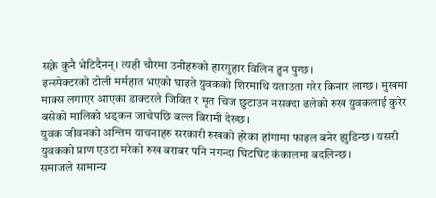सक्ने कुनै भेटिदैनन्। त्यही चौरमा उनीहरुको हारगुहार विलिन हुन पुग्छ।
इन्स्पेक्टरको टोली मर्महात भएको घाइते युवकको शिरमाथि यताउता गरेर किनार लाग्छ। मुखमा माक्स लगाएर आएका डाक्टरले जिवित र मृत चिज छुटाउन नसक्दा ढलेको रुख युवकलाई कुरेर बसेको मालिको धड्कन जाचेपछि बल्ल बिरामी देख्छ।
युवक जीवनको अन्तिम याचनाहरु सरकारी रुखको हरेका हांगामा फाइल बनेर झुडिन्छ। यसरी युवकको प्राण एउटा मरेको रुख बराबर पनि नगन्दा घिटघिट कंकालमा बदलिन्छ।
समाजले सामान्य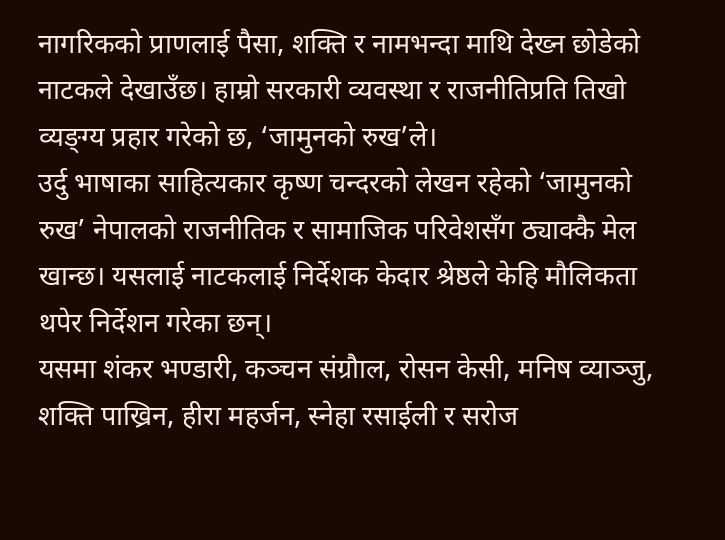नागरिकको प्राणलाई पैसा, शक्ति र नामभन्दा माथि देख्न छोडेको नाटकले देखाउँछ। हाम्रो सरकारी व्यवस्था र राजनीतिप्रति तिखो व्यङ्ग्य प्रहार गरेको छ, ‘जामुनको रुख’ले।
उर्दु भाषाका साहित्यकार कृष्ण चन्दरको लेखन रहेको ‘जामुनको रुख’ नेपालको राजनीतिक र सामाजिक परिवेशसँग ठ्याक्कै मेल खान्छ। यसलाई नाटकलाई निर्देशक केदार श्रेष्ठले केहि मौलिकता थपेर निर्देशन गरेका छन्।
यसमा शंकर भण्डारी, कञ्चन संग्रौाल, रोसन केसी, मनिष व्याञ्जु, शक्ति पाख्रिन, हीरा महर्जन, स्नेहा रसाईली र सरोज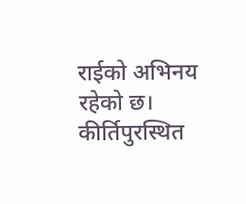राईको अभिनय रहेको छ।
कीर्तिपुरस्थित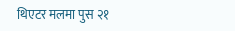थिएटर मलमा पुस २१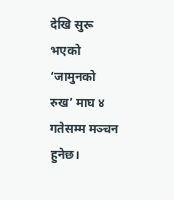देखि सुरू भएको ‘जामुनको रुख’ माघ ४ गतेसम्म मञ्चन हुनेछ।